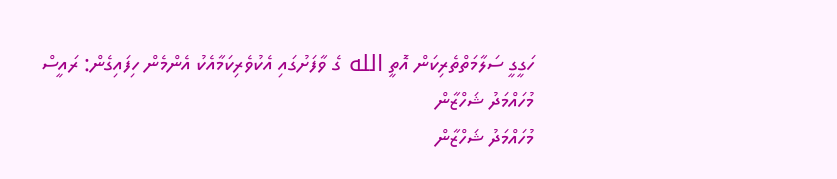ހަގީގީ ސަލާމަތްތެރިކަން އޮތީ الله ގެ ވާފަށުގައި އެކުވެރިކަމާއެކު އެންމެން ހިފައިގެން: ރައީސް
މުހައްމަދު ޝަހްޒާން
މުހައްމަދު ޝަހްޒާން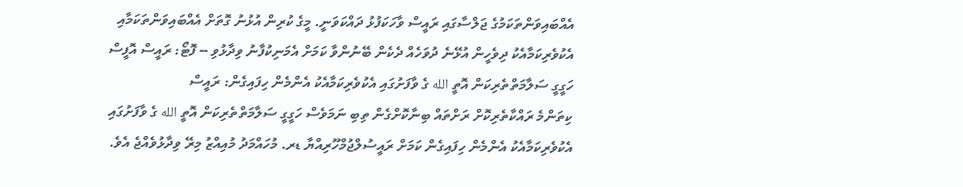އެއްބައިވަންތަކަމުގެ ޖަލްސާގައި ރައީސް ވާހަކަފުޅު ދައްކަވަނީ. މީގެ ކުރިން އުޅުނު ގޮތަށް އެއްބައިވަންތަކަމާއި އެކުވެރިކަމާއެކު ދިވެހީން އުޅޭނެ ދުވަހެއް ދެކެން ބޭނުންވާ ކަމަށް އެމަނިކުފާނު ވިދާޅުވި -- ފޮޓޯ: ރައީސް އޮފީސް
ހަގީގީ ސަލާމަތްތެރިކަން އޮތީ الله ގެ ވާފަށުގައި އެކުވެރިކަމާއެކު އެންމެން ހިފައިގެން: ރައީސް
ކިތަންމެ ރައްކާތެރިކޮށް ރަށްތައް ބިނާކޮށްގެން ތިބި ނަމަވެސް ހަގީގީ ސަލާމަތްތެރިކަން އޮތީ الله ގެ ވާފަށުގައި އެކުވެރިކަމާއެކު އެންމެން ހިފައިގެން ކަމަށް ރައީސުލްޖުމްހޫރިއްޔާ ޑރ. މުހައްމަދު މުއިއްޒު މިރޭ ވިދާޅުވެއްޖެ އެވެ.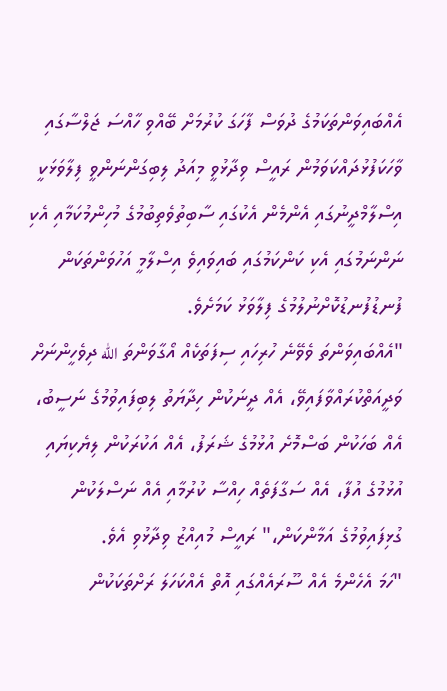އެއްބައިވަންތަކަމުގެ ދުވަސް ފާހަގަ ކުރުމަށް ބޭއްވި ހާއްސަ ޖަލްސާގައި ވާހަކަފުޅުދައްކަވަމުން ރައީސް ވިދާޅުވީ މިއަދު ލިބިގަންނަންވީ ފިލާވަޅަކީ އިސްލާމްދީނުގައި އެންމެން އެކުގައި ސާބިތުވެތިބުމުގެ މުހިންމުކަމާއި އެކި ނަންނަމުގައި އެކި ކަންކަމުގައި ބައިވައިވެ އިސްލާމީ އަހުވަންތަކަން ފުނޑުފުނޑުކޮށްނުލުމުގެ ފިލާވަޅު ކަމަށެވެ.
"އެއްބައިވަންތަ ވެވޭނެ ހުރިހައި ސިފަތަކެއް އޯގާވަންތަ الله ދިވެހީންނަށް ވަދީއަތްކުރައްވާފައިވޭ، އެއް ދީނަކުން ހިދާޔަތު ލިބިފައިވުމުގެ ނަސީބު، އެއް ބަހަކުން ބަސްމޮށެ އުޅުމުގެ ޝަރަފު، އެއް އަކުރަކުން ލިޔެކިޔައި އުޅުމުގެ އުފާ، އެއް ސަގާފަތެއް ހިއްސާ ކުރުމާއި އެއް ނަސްލަކުން ގުޅިފައިވުމުގެ އަމާންކަން،" ރައީސް މުއިއްޒު ވިދާޅުވި އެވެ.
"ހަމަ އެހެންމެ އެއް ސޫރައެއްގައި އޮތް އެއްކަހަލަ ރަށްތަކަކުން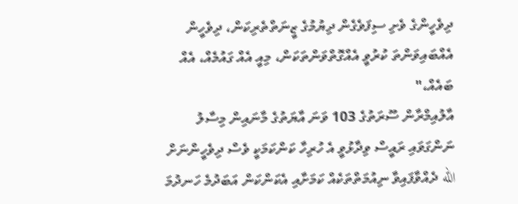ދިވެހީންގެ ވެށި ސިފަވެގެން ދިޔުމުގެ ޒީނަތްތެރިކަން، ދިވެހީން އެއްބައިވަންތަ ކުރުވީ އެއްގޮތްވަންތަކަން، މިއީ އެއް ގައުމެއް، އެއް ބައެއް،"
އާލުއިމްރާން ސޫރަތުގެ 103 ވަނަ އާޔަތުގެ މާނައިން މިސާލު ނަންގަވައި ރައީސް ވިދާޅުވީ އެ ހުރިހާ ކަންކަމަކީ ވެސް ދިވެހީންނަށް الله ދެއްވާފައިވާ ނިއުމަތްތަކެއް ކަމަށާއި އެކަންކަން އަބަދުމެ ހަނދުމަ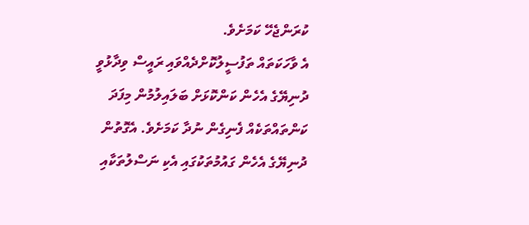ކުރަންޖެހޭ ކަމަށެވެ.
އެ ވާހަކަތައް ތަފުސީލުކޮށްދެއްވައި ރައީސް ވިދާޅުވީ ދުނިޔޭގެ އެހެން ކަންކޮޅަށް ބަލައިލުމުން މިފަދަ ކަންތައްތަކެއް ފެނިގެން ނުދާ ކަމަށެވެ. އެގޮތުން ދުނިޔޭގެ އެހެން ގައުމުތަކުގައި އެކި ނަސްލުތަކާއި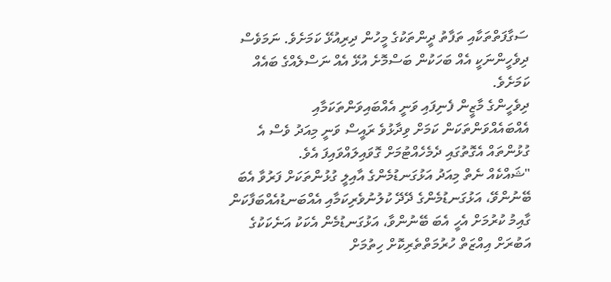ސަގާފަތްތަކާއި ތަފާތު ދީންތަކުގެ މީހުން ދިރިއުޅޭ ކަމަށެވެ. ނަމަވެސް ދިވެހީންނަކީ އެއް ބަހަކުން ބަސްމޮށެ އުޅޭ އެއް ނަސްލެއްގެ ބައެއް ކަމަށެވެ.
ދިވެހީންގެ މާޒީން ފެނިފައި ވަނީ އެއްބައިވަންތަކަމާއި އެއްބައެއްވަންތަކަން ކަމަށް ވިދާޅުވެ ރައީސް ވަނީ މިއަދު ވެސް އެ ގުޅުންތައް އެގޮތުގައި ދެމެހެއްޓުމަށް ގޮވައިލައްވައިފަ އެވެ.
"ޝައްކެއް ނެތް މިއަދު އަޅުގަނޑުމެންގެ އާއިލީ ގުޅުންތަކަށް ފަރުވާ އެބަ ބޭނުންވޭ، އަޅުގަނޑުމެންގެ ދޭދޭ ކުލުނުވެރިކަމާއި އެއްބަނޑުއެއްބަފާކަން ގާއިމު ކުރުމަށް އެހީ އެބަ ބޭނުންވާ، އަޅުގަނޑުމެން އެކަކު އަނެކަކުގެ އަބުރަށް އިއްޒަތް ހުރުމަތްތެރިކޮށް ހިތުމަށް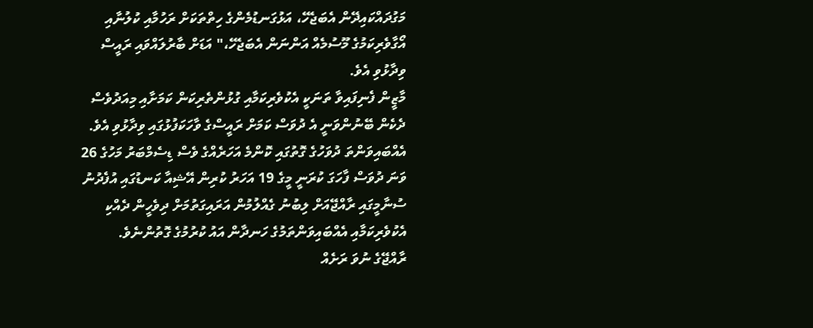މަގުދައްކައިދޭން އެބަޖެހޭ، އަޅުގަނޑުމެންގެ ހިތްތަކަށް ރަހުމާއި ކުލުނާއި އޯގާވެރިކަމުގެ މޫސުމެއް އަންނަން އެބަޖެހޭ،" އަޑަށް ބާރުލައްވައި ރައީސް ވިދާޅުވި އެވެ.
މާޒީން ފެނިފައިވާ ތަނަކީ އެކުވެރިކަމާއި ގުޅުންތެރިކަން ކަމަށާއި މިއަދުވެސް ދެކެން ބޭނުންވަނީ އެ ދުވަސް ކަމަށް ރައީސްގެ ވާހަކަފުޅުގައި ވިދާޅުވި އެވެ.
އެއްބައިވަންތަ ދުވަހުގެ ގޮތުގައި ކޮންމެ އަހަރެއްގެ ވެސް ޑިސެމްބަރު މަހުގެ 26 ވަނަ ދުވަސް ފާހަގަ ކުރަނީ މީގެ 19 އަހަރު ކުރިން އޭޝިއާ ކަނޑުގައި އުފެދުނު ސުނާމީގައި ރާއްޖޭއަށް ލިބުނު ގެއްލުމުން އަރައިގަތުމަށް ދިވެހީން ދެއްކި އެކުވެރިކަމާއި އެއްބައިވަންތަމުގެ ހަނދާން އައު ކުރުމުގެ ގޮތުންނެވެ.
ރާއްޖޭގެ ނުވަ ރަށެއް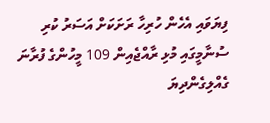ފިޔަވައި އެހެން ހުރިހާ ރަށަކަށް އަސަރު ކުރި ސުނާމީގައި މުޅި ރާއްޖެއިން 109 މީހުންގެ ފުރާނަ ގެއްލިގެންދިޔަ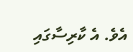އެވެ. އެ ކާރިސާގައި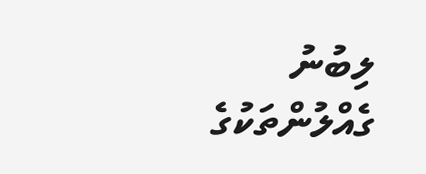ލިބުނު ގެއްލުންތަކުގެ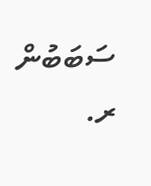ސަބަބުން ރ.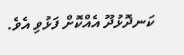ކަނދޮޅުދޫ އެއްކޮށް ފަޅުވި އެވެ.